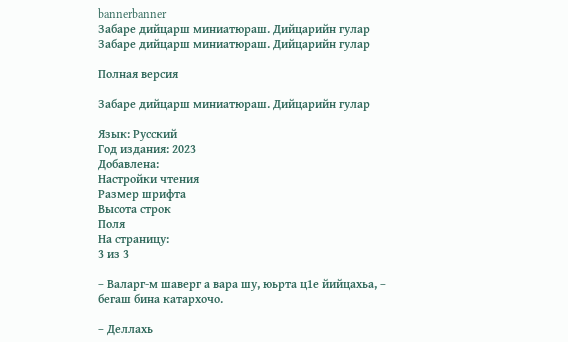bannerbanner
Забаре дийцарш миниатюраш. Дийцарийн гулар
Забаре дийцарш миниатюраш. Дийцарийн гулар

Полная версия

Забаре дийцарш миниатюраш. Дийцарийн гулар

Язык: Русский
Год издания: 2023
Добавлена:
Настройки чтения
Размер шрифта
Высота строк
Поля
На страницу:
3 из 3

– Валарг-м шаверг а вара шу, юьрта ц1е йийцахьа, – бегаш бина катархочо.

– Деллахь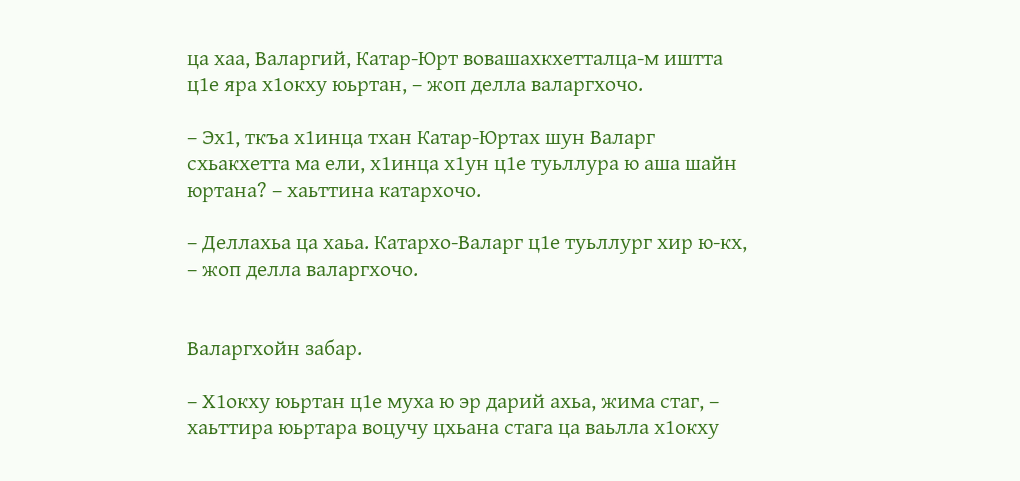ца хаа, Валаргий, Катар-Юрт вовашахкхетталца-м иштта ц1е яра х1окху юьртан, – жоп делла валаргхочо.

– Эх1, ткъа х1инца тхан Катар-Юртах шун Валарг схьакхетта ма ели, х1инца х1ун ц1е туьллура ю аша шайн юртана? – хаьттина катархочо.

– Деллахьа ца хаьа. Катархо-Валарг ц1е туьллург хир ю-кх, – жоп делла валаргхочо.


Валаргхойн забар.

– Х1окху юьртан ц1е муха ю эр дарий ахьа, жима стаг, – хаьттира юьртара воцучу цхьана стага ца ваьлла х1окху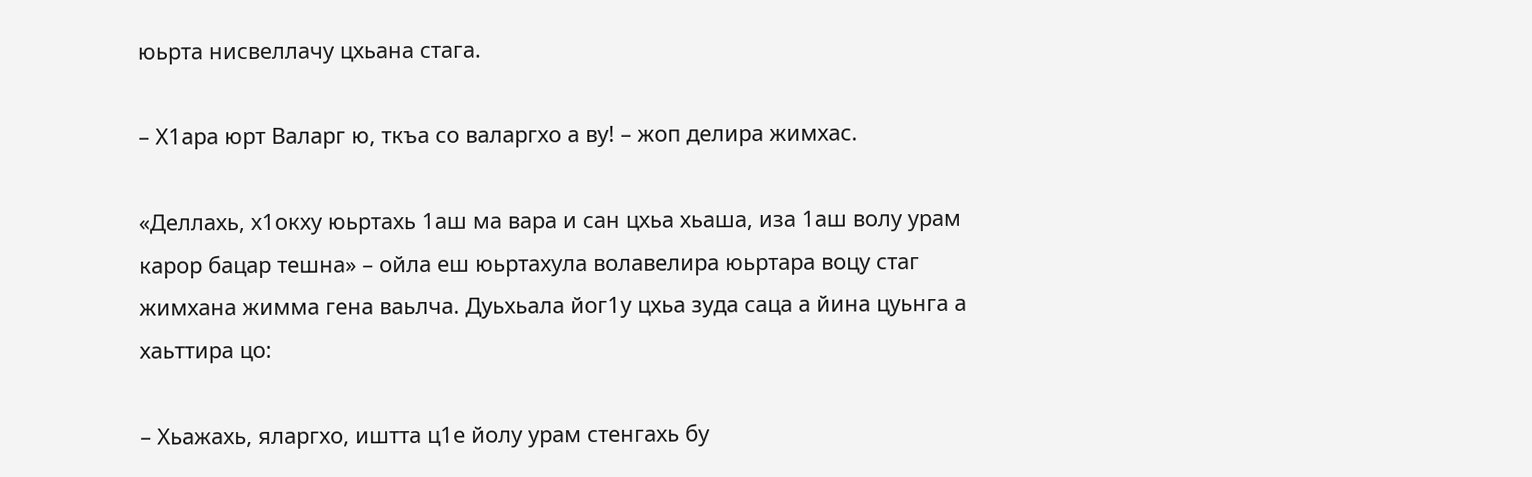юьрта нисвеллачу цхьана стага.

– Х1ара юрт Валарг ю, ткъа со валаргхо а ву! – жоп делира жимхас.

«Деллахь, х1окху юьртахь 1аш ма вара и сан цхьа хьаша, иза 1аш волу урам карор бацар тешна» – ойла еш юьртахула волавелира юьртара воцу стаг жимхана жимма гена ваьлча. Дуьхьала йог1у цхьа зуда саца а йина цуьнга а хаьттира цо:

– Хьажахь, яларгхо, иштта ц1е йолу урам стенгахь бу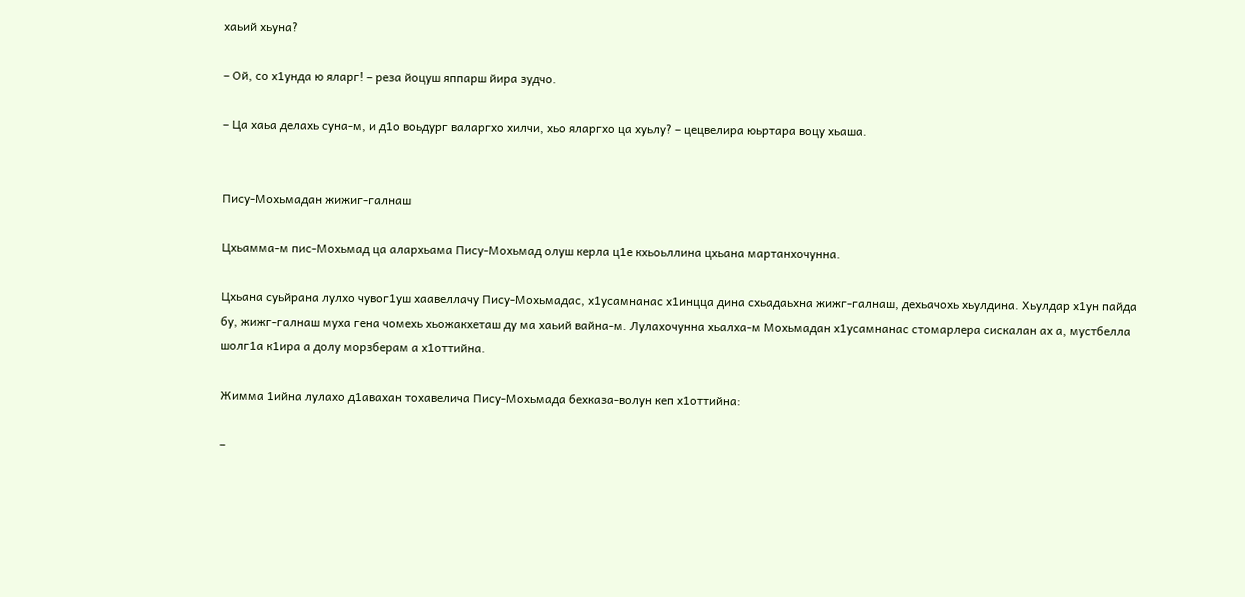хаьий хьуна?

– Ой, со х1унда ю яларг! – реза йоцуш яппарш йира зудчо.

– Ца хаьа делахь суна-м, и д1о воьдург валаргхо хилчи, хьо яларгхо ца хуьлу? – цецвелира юьртара воцу хьаша.


Пису-Мохьмадан жижиг-галнаш

Цхьамма-м пис-Мохьмад ца алархьама Пису-Мохьмад олуш керла ц1е кхьоьллина цхьана мартанхочунна.

Цхьана суьйрана лулхо чувог1уш хаавеллачу Пису-Мохьмадас, х1усамнанас х1инцца дина схьадаьхна жижг-галнаш, дехьачохь хьулдина. Хьулдар х1ун пайда бу, жижг-галнаш муха гена чомехь хьожакхеташ ду ма хаьий вайна-м. Лулахочунна хьалха-м Мохьмадан х1усамнанас стомарлера сискалан ах а, мустбелла шолг1а к1ира а долу морзберам а х1оттийна.

Жимма 1ийна лулахо д1авахан тохавелича Пису-Мохьмада бехказа-волун кеп х1оттийна:

–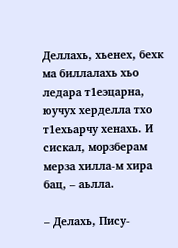Деллахь, хьенех, бехк ма биллалахь хьо ледара т1еэцарна, юучух херделла тхо т1ехьарчу хенахь. И сискал, морзберам мерза хилла-м хира бац, – аьлла.

– Делахь, Пису-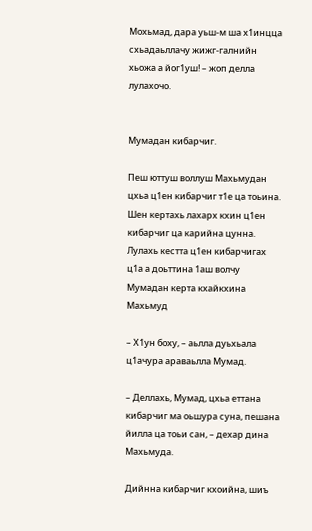Мохьмад, дара уьш-м ша х1инцца схьадаьллачу жижг-галнийн хьожа а йог1уш! – жоп делла лулахочо.


Мумадан кибарчиг.

Пеш юттуш воллуш Махьмудан цхьа ц1ен кибарчиг т1е ца тоьина. Шен кертахь лахарх кхин ц1ен кибарчиг ца карийна цунна. Лулахь кестта ц1ен кибарчигах ц1а а доьттина 1аш волчу Мумадан керта кхайкхина Махьмуд

– Х1ун боху, – аьлла дуьхьала ц1ачура араваьлла Мумад.

– Деллахь, Мумад, цхьа еттана кибарчиг ма оьшура суна, пешана йилла ца тоьи сан, – дехар дина Махьмуда.

Дийнна кибарчиг кхоийна, шиъ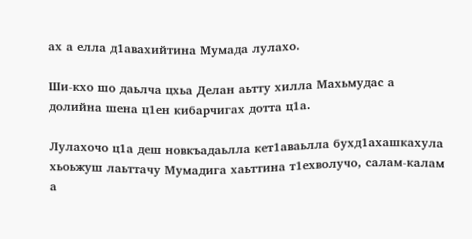ах а елла д1авахийтина Мумада лулахо.

Ши-кхо шо даьлча цхьа Делан аьтту хилла Махьмудас а долийна шена ц1ен кибарчигах дотта ц1а.

Лулахочо ц1а деш новкъадаьлла кет1аваьлла бухд1ахашкахула хьоьжуш лаьттачу Мумадига хаьттина т1ехволучо, салам-калам а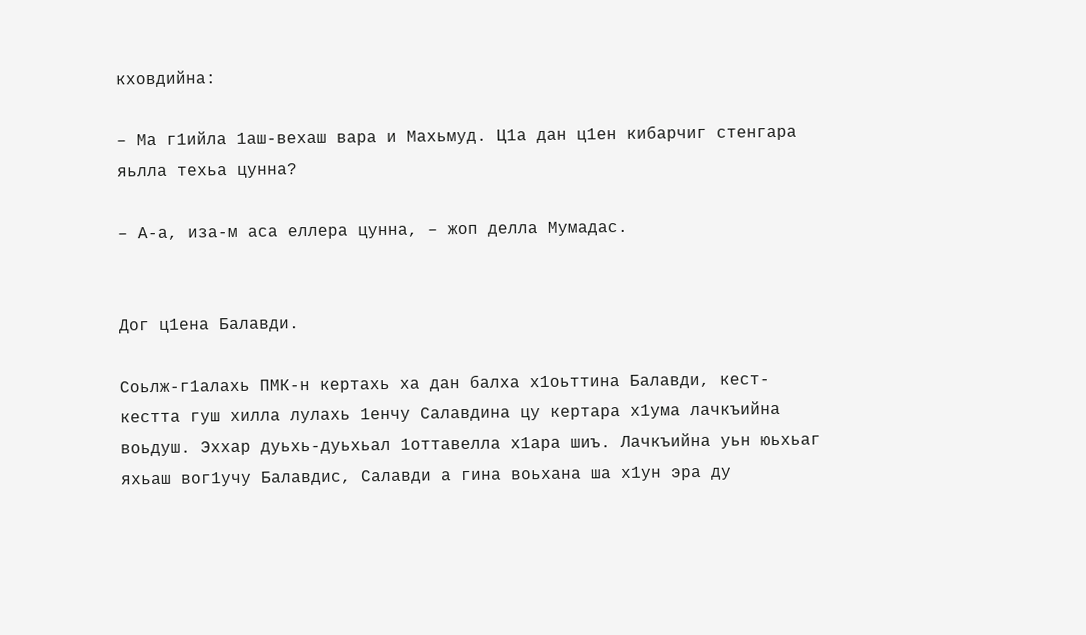кховдийна:

– Ма г1ийла 1аш-вехаш вара и Махьмуд. Ц1а дан ц1ен кибарчиг стенгара яьлла техьа цунна?

– А-а, иза-м аса еллера цунна, – жоп делла Мумадас.


Дог ц1ена Балавди.

Соьлж-г1алахь ПМК-н кертахь ха дан балха х1оьттина Балавди, кест-кестта гуш хилла лулахь 1енчу Салавдина цу кертара х1ума лачкъийна воьдуш. Эххар дуьхь-дуьхьал 1оттавелла х1ара шиъ. Лачкъийна уьн юьхьаг яхьаш вог1учу Балавдис, Салавди а гина воьхана ша х1ун эра ду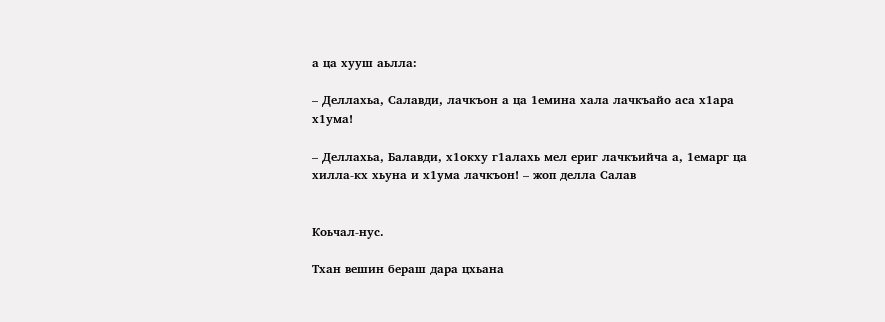а ца хууш аьлла:

– Деллахьа, Салавди, лачкъон а ца 1емина хала лачкъайо аса х1ара х1ума!

– Деллахьа, Балавди, х1окху г1алахь мел ериг лачкъийча а, 1емарг ца хилла-кх хьуна и х1ума лачкъон! – жоп делла Салав


Коьчал-нус.

Тхан вешин бераш дара цхьана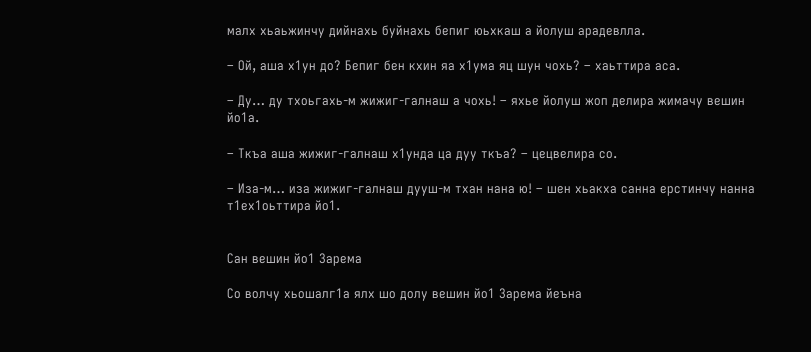малх хьаьжинчу дийнахь буйнахь бепиг юьхкаш а йолуш арадевлла.

– Ой, аша х1ун до? Бепиг бен кхин яа х1ума яц шун чохь? – хаьттира аса.

– Ду… ду тхоьгахь-м жижиг-галнаш а чохь! – яхье йолуш жоп делира жимачу вешин йо1а.

– Ткъа аша жижиг-галнаш х1унда ца дуу ткъа? – цецвелира со.

– Иза-м… иза жижиг-галнаш дууш-м тхан нана ю! – шен хьакха санна ерстинчу нанна т1ех1оьттира йо1.


Сан вешин йо1 Зарема

Со волчу хьошалг1а ялх шо долу вешин йо1 Зарема йеъна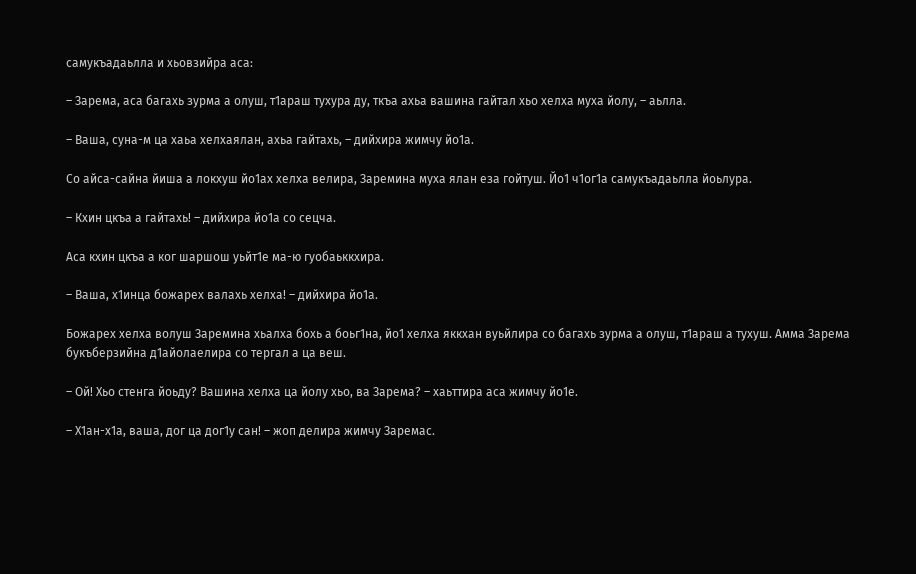самукъадаьлла и хьовзийра аса:

– Зарема, аса багахь зурма а олуш, т1араш тухура ду, ткъа ахьа вашина гайтал хьо хелха муха йолу, – аьлла.

– Ваша, суна-м ца хаьа хелхаялан, ахьа гайтахь, – дийхира жимчу йо1а.

Со айса-сайна йиша а локхуш йо1ах хелха велира, Заремина муха ялан еза гойтуш. Йо1 ч1ог1а самукъадаьлла йоьлура.

– Кхин цкъа а гайтахь! – дийхира йо1а со сецча.

Аса кхин цкъа а ког шаршош уьйт1е ма-ю гуобаьккхира.

– Ваша, х1инца божарех валахь хелха! – дийхира йо1а.

Божарех хелха волуш Заремина хьалха бохь а боьг1на, йо1 хелха яккхан вуьйлира со багахь зурма а олуш, т1араш а тухуш. Амма Зарема букъберзийна д1айолаелира со тергал а ца веш.

– Ой! Хьо стенга йоьду? Вашина хелха ца йолу хьо, ва Зарема? – хаьттира аса жимчу йо1е.

– Х1ан-х1а, ваша, дог ца дог1у сан! – жоп делира жимчу Заремас.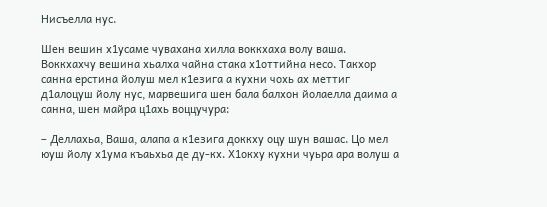Нисъелла нус.

Шен вешин х1усаме чувахана хилла воккхаха волу ваша. Воккхахчу вешина хьалха чайна стака х1оттийна несо. Такхор санна ерстина йолуш мел к1езига а кухни чохь ах меттиг д1алоцуш йолу нус, марвешига шен бала балхон йолаелла даима а санна, шен майра ц1ахь воццучура:

– Деллахьа, Ваша, алапа а к1езига доккху оцу шун вашас. Цо мел юуш йолу х1ума къаьхьа де ду-кх. Х1окху кухни чуьра ара волуш а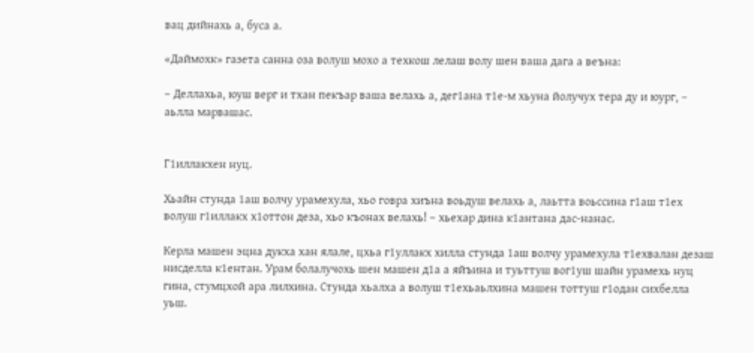вац дийнахь а, буса а.

«Даймохк» газета санна оза волуш мохо а техкош лелаш волу шен ваша дага а веъна:

– Деллахьа, юуш верг и тхан пекъар ваша велахь а, дег1ана т1е-м хьуна йолучух тера ду и юург, – аьлла марвашас.


Г1иллакхен нуц.

Хьайн стунда 1аш волчу урамехула, хьо говра хиъна воьдуш велахь а, лаьтта воьссина г1аш т1ех волуш г1иллакх х1оттон деза, хьо къонах велахь! – хьехар дина к1антана дас-нанас.

Керла машен эцна дукха хан ялале, цхьа г1уллакх хилла стунда 1аш волчу урамехула т1ехвалан дезаш нисделла к1ентан. Урам болалучохь шен машен д1а а яйъина и туьттуш вог1уш шайн урамехь нуц гина, стумцхой ара лилхина. Стунда хьалха а волуш т1ехьаьлхина машен тоттуш г1одан сихбелла уьш.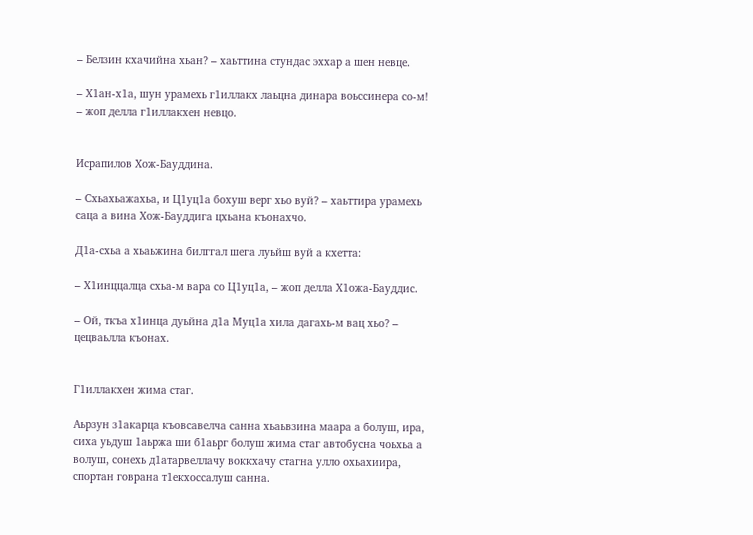– Белзин кхачийна хьан? – хаьттина стундас эххар а шен невце.

– Х1ан-х1а, шун урамехь г1иллакх лаьцна динара воьссинера со-м! – жоп делла г1иллакхен невцо.


Исрапилов Хож-Бауддина.

– Схьахьажахьа, и Ц1уц1а бохуш верг хьо вуй? – хаьттира урамехь саца а вина Хож-Бауддига цхьана къонахчо.

Д1а-схьа а хьаьжина билггал шега луьйш вуй а кхетта:

– Х1инццалца схьа-м вара со Ц1уц1а, – жоп делла Х1ожа-Бауддис.

– Ой, ткъа х1инца дуьйна д1а Муц1а хила дагахь-м вац хьо? – цецваьлла къонах.


Г1иллакхен жима стаг.

Аьрзун з1акарца къовсавелча санна хьаьвзина маара а болуш, ира, сиха уьдуш 1аьржа ши б1аьрг болуш жима стаг автобусна чоьхьа а волуш, сонехь д1атарвеллачу воккхачу стагна улло охьахиира, спортан говрана т1екхоссалуш санна.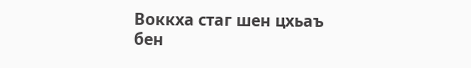Воккха стаг шен цхьаъ бен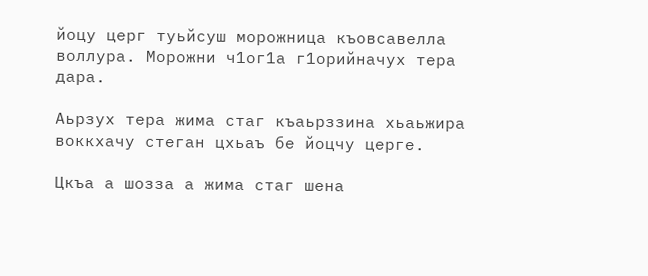йоцу церг туьйсуш морожница къовсавелла воллура. Морожни ч1ог1а г1орийначух тера дара.

Аьрзух тера жима стаг къаьрззина хьаьжира воккхачу стеган цхьаъ бе йоцчу церге.

Цкъа а шозза а жима стаг шена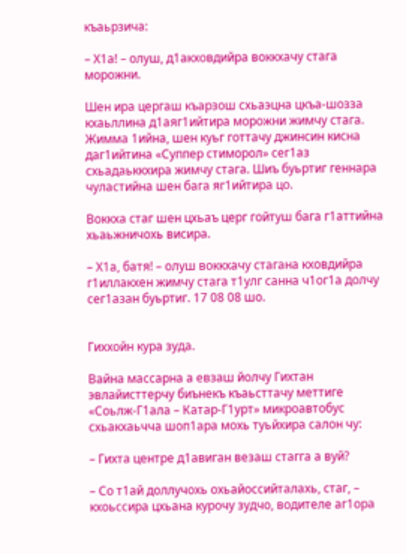къаьрзича:

– Х1а! – олуш, д1акховдийра воккхачу стага морожни.

Шен ира цергаш къарзош схьаэцна цкъа-шозза кхаьллина д1аяг1ийтира морожни жимчу стага. Жимма 1ийна, шен куьг готтачу джинсин кисна даг1ийтина «Суппер стиморол» сег1аз схьадаьккхира жимчу стага. Шиъ буьртиг геннара чуластийна шен бага яг1ийтира цо.

Воккха стаг шен цхьаъ церг гойтуш бага г1аттийна хьаьжничохь висира.

– Х1а, батя! – олуш воккхачу стагана кховдийра г1иллакхен жимчу стага т1улг санна ч1ог1а долчу сег1азан буьртиг. 17 08 08 шо.


Гиххойн кура зуда.

Вайна массарна а евзаш йолчу Гихтан эвлайисттерчу биънекъ къаьсттачу меттиге «Соьлж-Г1ала – Катар-Г1урт» микроавтобус схьакхаьчча шоп1ара мохь туьйхира салон чу:

– Гихта центре д1авиган везаш стагга а вуй?

– Со т1ай доллучохь охьайоссийталахь, стаг, – кхоьссира цхьана курочу зудчо, водителе аг1ора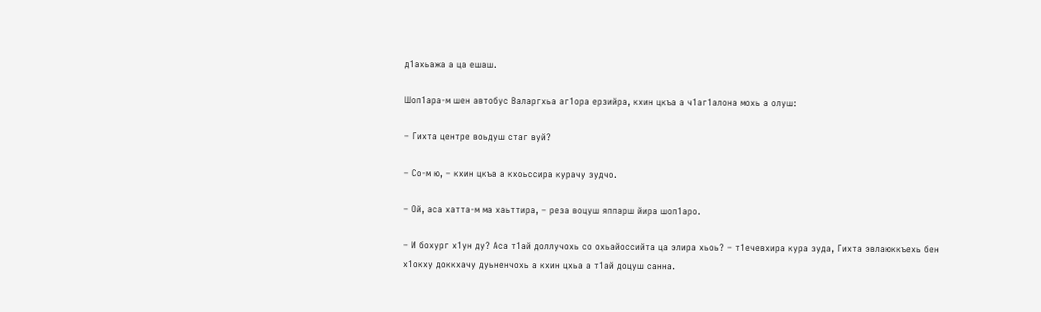д1ахьажа а ца ешаш.

Шоп1ара-м шен автобус Валаргхьа аг1ора ерзийра, кхин цкъа а ч1аг1алона мохь а олуш:

– Гихта центре воьдуш стаг вуй?

– Со-м ю, – кхин цкъа а кхоьссира курачу зудчо.

– Ой, аса хатта-м ма хаьттира, – реза воцуш яппарш йира шоп1аро.

– И бохург х1ун ду? Аса т1ай доллучохь со охьайоссийта ца элира хьоь? – т1ечевхира кура зуда, Гихта эвлаюккъехь бен х1окху доккхачу дуьненчохь а кхин цхьа а т1ай доцуш санна.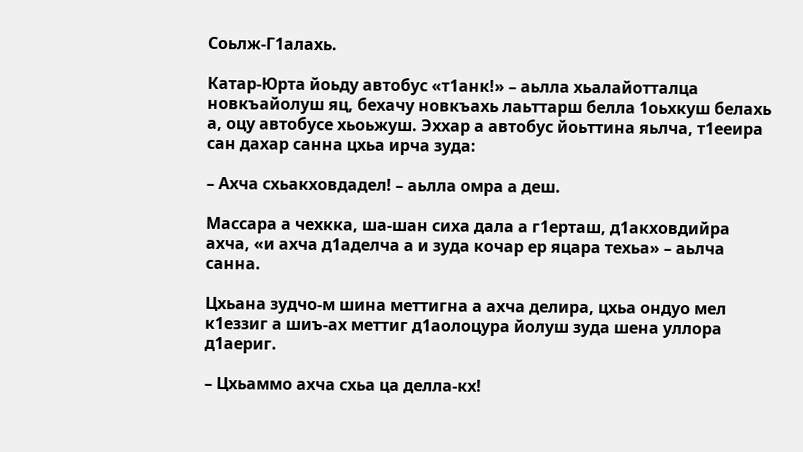Соьлж-Г1алахь.

Катар-Юрта йоьду автобус «т1анк!» – аьлла хьалайотталца новкъайолуш яц, бехачу новкъахь лаьттарш белла 1оьхкуш белахь а, оцу автобусе хьоьжуш. Эххар а автобус йоьттина яьлча, т1ееира сан дахар санна цхьа ирча зуда:

– Ахча схьакховдадел! – аьлла омра а деш.

Массара а чехкка, ша-шан сиха дала а г1ерташ, д1акховдийра ахча, «и ахча д1аделча а и зуда кочар ер яцара техьа» – аьлча санна.

Цхьана зудчо-м шина меттигна а ахча делира, цхьа ондуо мел к1еззиг а шиъ-ах меттиг д1аолоцура йолуш зуда шена уллора д1аериг.

– Цхьаммо ахча схьа ца делла-кх!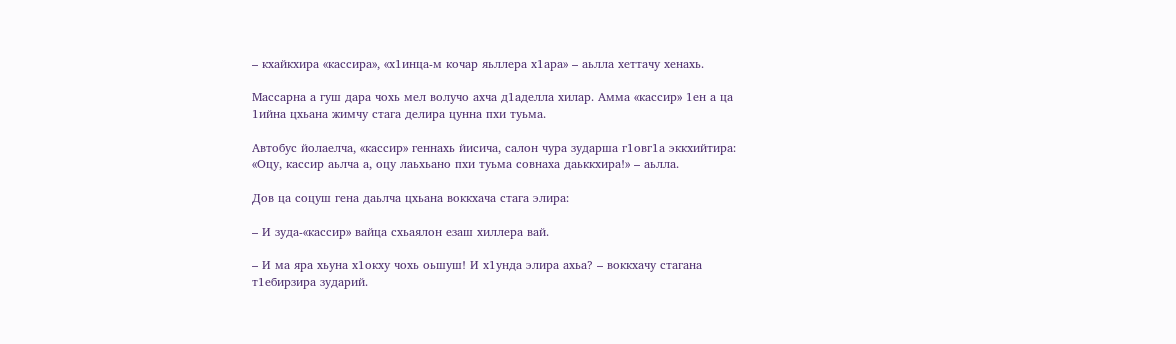– кхайкхира «кассира», «х1инца-м кочар яьллера х1ара» – аьлла хеттачу хенахь.

Массарна а гуш дара чохь мел волучо ахча д1аделла хилар. Амма «кассир» 1ен а ца 1ийна цхьана жимчу стага делира цунна пхи туьма.

Автобус йолаелча, «кассир» геннахь йисича, салон чура зударша г1овг1а эккхийтира: «Оцу, кассир аьлча а, оцу лаьхьано пхи туьма совнаха даьккхира!» – аьлла.

Дов ца соцуш гена даьлча цхьана воккхача стага элира:

– И зуда-«кассир» вайца схьаялон езаш хиллера вай.

– И ма яра хьуна х1окху чохь оьшуш! И х1унда элира ахьа? – воккхачу стагана т1ебирзира зударий.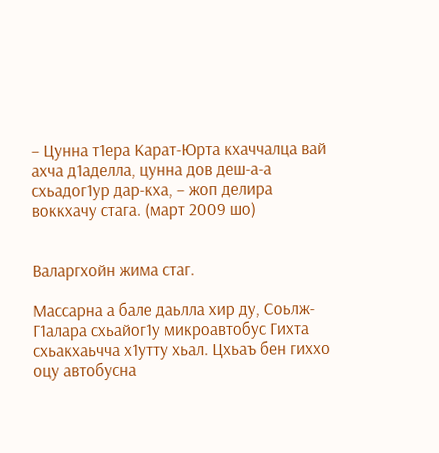– Цунна т1ера Карат-Юрта кхаччалца вай ахча д1аделла, цунна дов деш-а-а схьадог1ур дар-кха, – жоп делира воккхачу стага. (март 2009 шо)


Валаргхойн жима стаг.

Массарна а бале даьлла хир ду, Соьлж-Г1алара схьайог1у микроавтобус Гихта схьакхаьчча х1утту хьал. Цхьаъ бен гиххо оцу автобусна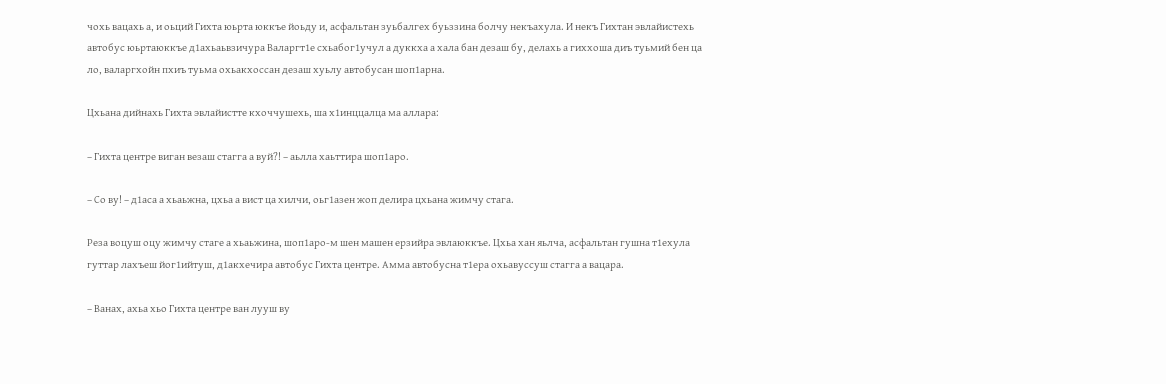чохь вацахь а, и оьций Гихта юьрта юккъе йоьду и, асфальтан зуьбалгех буьззина болчу некъахула. И некъ Гихтан эвлайистехь автобус юьртаюккъе д1ахьаьвзичура Валаргт1е схьабог1учул а дуккха а хала бан дезаш бу, делахь а гиххоша диъ туьмий бен ца ло, валаргхойн пхиъ туьма охьакхоссан дезаш хуьлу автобусан шоп1арна.

Цхьана дийнахь Гихта эвлайистте кхоччушехь, ша х1инццалца ма аллара:

– Гихта центре виган везаш стагга а вуй?! – аьлла хаьттира шоп1аро.

– Со ву! – д1аса а хьаьжна, цхьа а вист ца хилчи, оьг1азен жоп делира цхьана жимчу стага.

Реза воцуш оцу жимчу стаге а хьаьжина, шоп1аро-м шен машен ерзийра эвлаюккъе. Цхьа хан яьлча, асфальтан гушна т1ехула гуттар лахъеш йог1ийтуш, д1акхечира автобус Гихта центре. Амма автобусна т1ера охьавуссуш стагга а вацара.

– Ванах, ахьа хьо Гихта центре ван лууш ву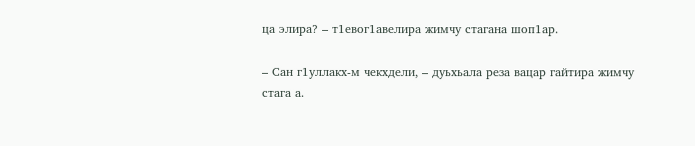ца элира? – т1евог1авелира жимчу стагана шоп1ар.

– Сан г1уллакх-м чекхдели, – дуьхьала реза вацар гайтира жимчу стага а.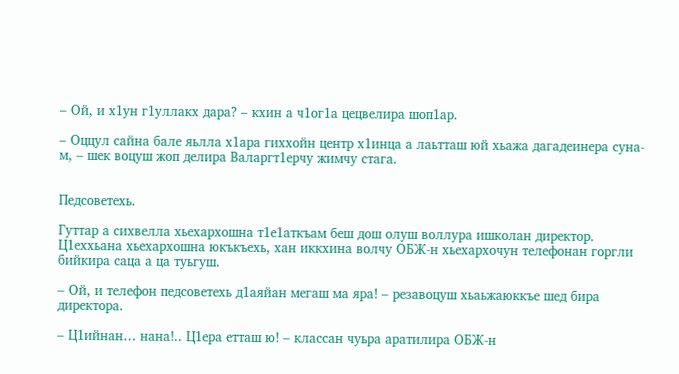– Ой, и х1ун г1уллакх дара? – кхин а ч1ог1а цецвелира шоп1ар.

– Оццул сайна бале яьлла х1ара гиххойн центр х1инца а лаьтташ юй хьажа дагадеинера суна-м, – шек воцуш жоп делира Валаргт1ерчу жимчу стага.


Педсоветехь.

Гуттар а сихвелла хьехархошна т1е1аткъам беш дош олуш воллура ишколан директор. Ц1еххьана хьехархошна юкъкъехь, хан иккхина волчу ОБЖ-н хьехархочун телефонан горгли бийкира саца а ца туьгуш.

– Ой, и телефон педсоветехь д1аяйан мегаш ма яра! – резавоцуш хьаьжаюккъе шед бира директора.

– Ц1ийнан… нана!.. Ц1ера етташ ю! – классан чуьра аратилира ОБЖ-н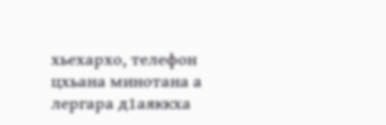хьехархо, телефон цхьана минотана а лергара д1аяккха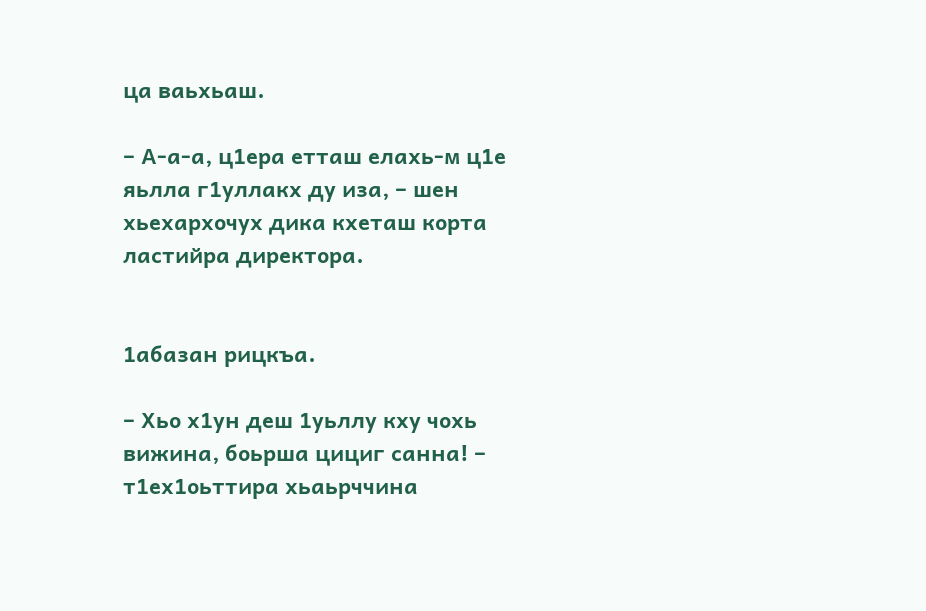ца ваьхьаш.

– А-а-а, ц1ера етташ елахь-м ц1е яьлла г1уллакх ду иза, – шен хьехархочух дика кхеташ корта ластийра директора.


1абазан рицкъа.

– Хьо х1ун деш 1уьллу кху чохь вижина, боьрша цициг санна! – т1ех1оьттира хьаьрччина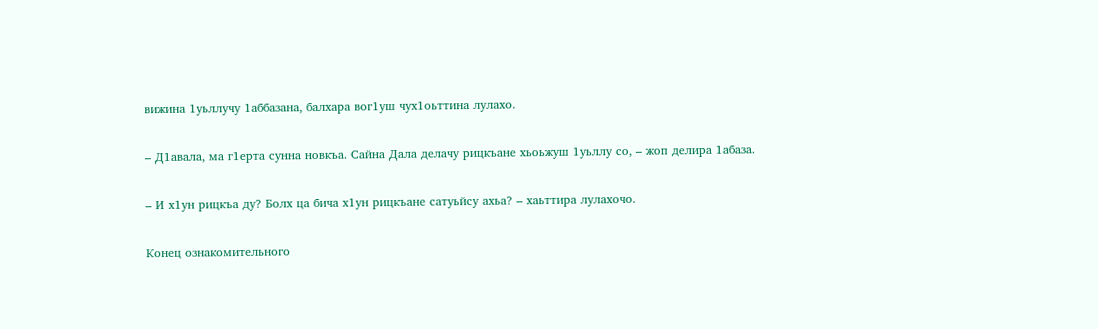вижина 1уьллучу 1аббазана, балхара вог1уш чух1оьттина лулахо.

– Д1авала, ма г1ерта сунна новкъа. Сайна Дала делачу рицкъане хьоьжуш 1уьллу со, – жоп делира 1абаза.

– И х1ун рицкъа ду? Болх ца бича х1ун рицкъане сатуьйсу ахьа? – хаьттира лулахочо.

Конец ознакомительного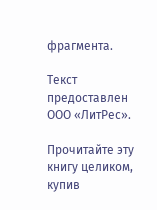фрагмента.

Текст предоставлен ООО «ЛитРес».

Прочитайте эту книгу целиком, купив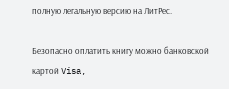полную легальную версию на ЛитРес.

Безопасно оплатить книгу можно банковской картой Visa,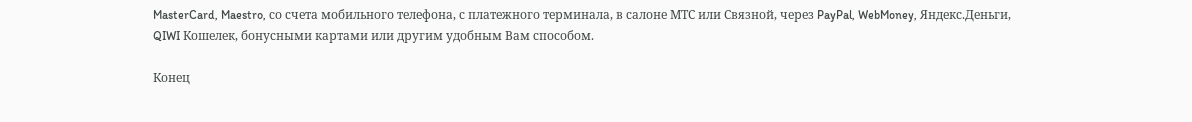MasterCard, Maestro, со счета мобильного телефона, с платежного терминала, в салоне МТС или Связной, через PayPal, WebMoney, Яндекс.Деньги, QIWI Кошелек, бонусными картами или другим удобным Вам способом.

Конец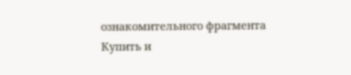ознакомительного фрагмента
Купить и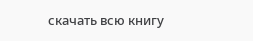скачать всю книгу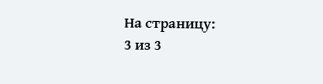На страницу:
3 из 3